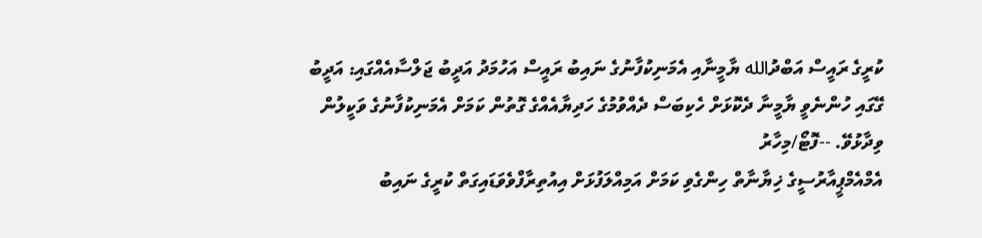ކުރީގެ ރައީސް އަބްދުالله ޔާމީނާއި އެމަނިކުފާނުގެ ނައިބު ރައީސް އަހުމަދު އަދީބު ޖަލްސާއެއްގައި: އަދީބު ގޭގައި ހުންނެވީ ޔާމީނާ ދެކޮޅަށް ހެކިބަސް ދެއްވުމުގެ ހަދިޔާއެއްގެ ގޮތުން ކަމަށް އެމަނިކުފާނުގެ ވަކީލުން ވިދާޅުވޭ. --ފޮޓޯ/މިހާރު
އެމްއެމްޕީއާރުސީގެ ޚިޔާނާތް ހިންގެވި ކަމަށް އަމިއްލަފުޅަށް އިއުތިރާފްވެވަޑައިގަތް ކުރީގެ ނައިބު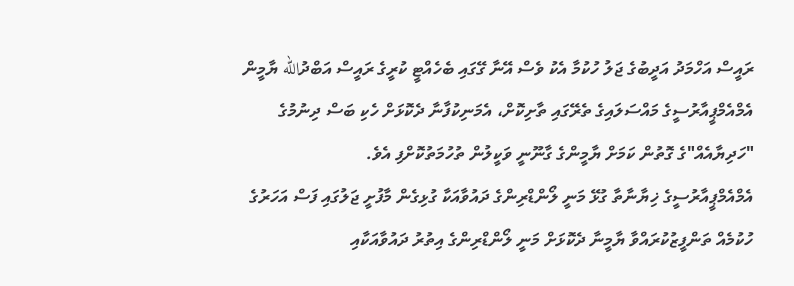ރައީސް އަހްމަދު އަދީބުގެ ޖަލު ހުކުމާ އެކު ވެސް އޭނާ ގޭގައި ބެހެއްޓީ ކުރީގެ ރައީސް އަބްދުالله ޔާމީން އެމްއެމްޕީއާރުސީގެ މައްސަލައިގެ ތެރޭގައި ތާށިކޮށް، އެމަނިކުފާނާ ދެކޮޅަށް ހެކި ބަސް ދިނުމުގެ "ހަދިޔާއެއް"ގެ ގޮތުން ކަމަށް ޔާމީންގެ ގާނޫނީ ވަކީލުން ތުހުމަތުކޮށްފި އެވެ.
އެމްއެމްޕީއާރުސީގެ ޚިޔާނާތާ ގުޅޭ މަނީ ލޯންޑްރިންގެ ދައުވާއަކާ ގުޅިގެން މާފުށީ ޖަލުގައި ފަސް އަހަރުގެ ހުކުމެއް ތަންފީޒުކުރައްވާ ޔާމީނާ ދެކޮޅަށް މަނީ ލޯންޑްރިންގެ އިތުރު ދައުވާއަކާއި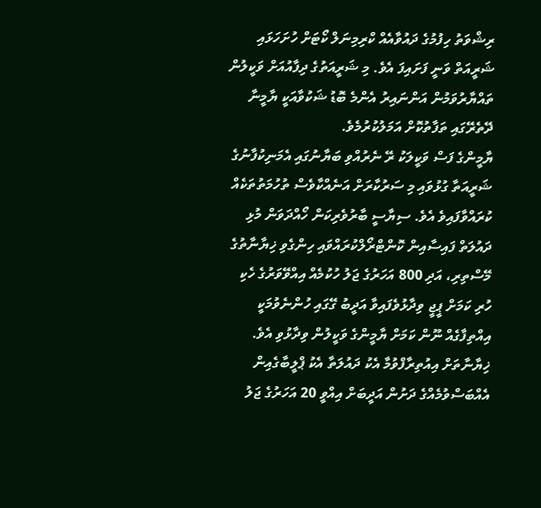ރިޝްވަތު ހިފުމުގެ ދައުވާއެއް ކްރިމިނަލް ކޯޓަށް ހުށަހަޅައި ޝަރީއަތް ވަނީ ފަށައިފަ އެވެ. މި ޝަރީއަތުގެ ދިފާއުއަށް ވަކީލުން ތައްޔާރުވަމުން އަންނައިރު އެންމެ ބޮޑު ޝަކުވާއަކީ ޔާމީނާ ދޭތެރޭގައި ތަފާތުކޮށް އަމަލުކުރުމެވެ.
ޔާމީންގެ ފަސް ވަކީލަކު ރޭ ނެރުއްވި ބަޔާނުގައި އެމަނިކުފާނުގެ ޝަރީއަތާ ގުޅުވައި މި ސަރުކާރަށް އަނެއްކާވެސް ތުހުމަތުތަކެއް ކުރައްވާފައިވެ އެވެ. ސިޔާސީ ބާރުވެރިކަން ހޯއްދަވަން މުޅި ދައުލަތް ފައިސާއިން ކޮންޓްރޯލްކުރައްވައި ހިންގެވި ޚިޔާނާތުގެ މޭސްތިރި، އަދި 800 އަހަރުގެ ޖަލު ހުކުމެއް އިއްވޭވަރުގެ ހެކި ހުރި ކަމަށް ޕީޖީ ވިދާޅުވެފައިވާ އަދީބު ގޭގައި ހުންނެވުމަކީ އިއްތިފާގެއް ނޫން ކަމަށް ޔާމީންގެ ވަކީލުން ވިދާޅުވި އެވެ.
ޚިޔާނާތަށް އިއުތިރާފްވުމާ އެކު ދައުލަތާ އެކު ޕްލީބާގެއިން އެއްބަސްވުމެއްގެ ދަށުން އަދީބަށް އިއްވީ 20 އަހަރުގެ ޖަލު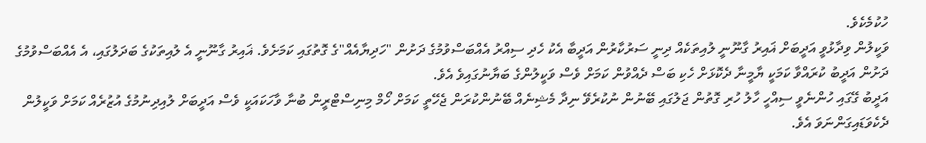ހުކުމެކެވެ.
ވަކީލުން ވިދާޅުވީ އަދީބަށް ޣައިރު ގާނޫނީ ލުއިތަކެއް ދިނީ ސަރުކާރުން އަދީބާ އެކު ހެދި ސިއްރު އެއްބަސްވުމުގެ ދަށުން "ހަދިޔާއެއް"ގެ ގޮތުގައި ކަމަށެވެ. ޣައިރު ގާނޫނީ އެ ލުއިތަކުގެ ބަދަލުގައި، އެ އެއްބަސްވުމުގެ ދަށުން އަދީބު ކުރައްވާ ކަމަކީ ޔާމީނާ ދެކޮޅަށް ހެކި ބަސް ދެއްވުން ކަމަށް ވެސް ވަކީލުންގެ ބަޔާނުގައިވެ އެވެ.
އަދީބު ގޭގައި ހުންނެވީ ސިއްހީ ހާލު ހުރި ގޮތުން ޖަލުގައި ބޭނުން ނުކުރެވޭ ނިދާ މެޝިނެއް ބޭނުންކުރަން ޖެހޭތީ ކަމަށް ހޯމް މިނިސްޓްރީން ބުނާ ވާހަކައަކީ ވެސް އަދީބަށް ލުއިދިނުމުގެ އުޒުރެއް ކަމަށް ވަކީލުން ދެކެވަޑައިގަންނަވަ އެވެ.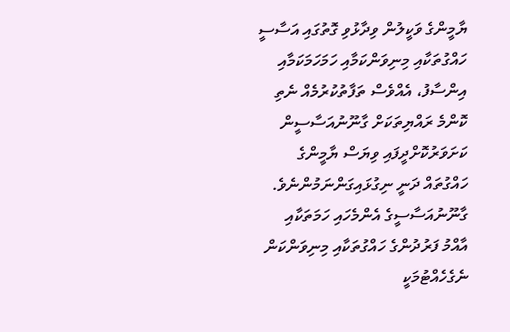ޔާމީންގެ ވަކީލުން ވިދާޅުވި ގޮތުގައި އަސާސީ ހައްގުތަކާއި މިނިވަންކަމާއި ހަމަހަމަކަމާއި އިންސާފު، އެއްވެސް ތަފާތުކުރުމެއް ނެތި ކޮންމެ ރައްޔިތަކަށް ގާނޫނުއަސާސީން ކަށަވަރުކޮށްދީފައި ވިޔަސް ޔާމީންގެ ހައްގުތައް ދަނީ ނިގުޅައިގަންނަމުންނެވެ. ގާނޫނުއަސާސީގެ އެންމެހައި ހަމަތަކާއި އާއްމު ފަރުދުންގެ ހައްގުތަކާއި މިނިވަންކަން ނެގެހެއްޓުމަކީ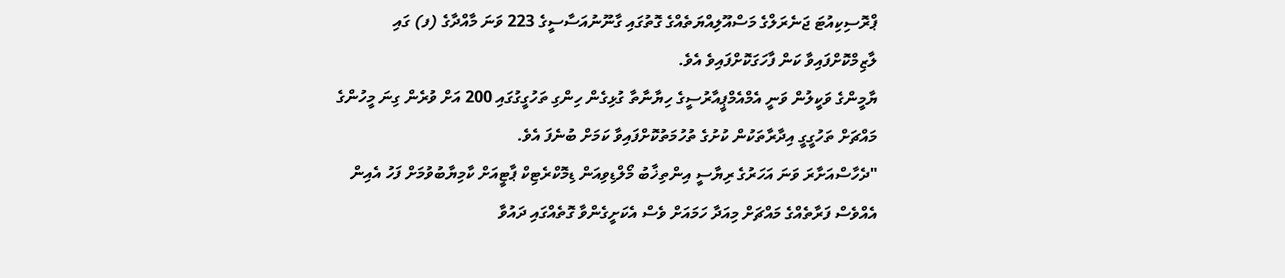ޕްރޮސިކިއުޓަ ޖަނެރަލްގެ މަސްއޫލިއްޔަތެއްގެ ގޮތުގައި ގާނޫނުއަސާސީގެ 223 ވަނަ މާއްދާގެ (ފ) ގައި ލާޒިމްކޮށްފައިވާ ކަން ފާހަގަކޮށްފައިވެ އެވެ.
ޔާމީންގެ ވަކީލުން ވަނީ އެމްއެމްޕީއާރުސީގެ ހިޔާނާތާ ގުޅިގެން ހިންގި ތަހުގީގުގައި 200 އަށް ވުރެން ގިނަ މީހުންގެ މައްޗަށް ތަހުގީގީ އިދާރާތަކުން ކުށުގެ ތުހުމަތުކޮށްފައިވާ ކަމަށް ބުނެފަ އެވެ.
"ދެހާސްއަށާރަ ވަނަ އަހަރުގެ ރިޔާސީ އިންތިޚާބު މޯލްޑިވިއަން ޑިމޮކްރެޓިކް ޕާޓީއަށް ކާމިޔާބުވުމަށް ފަހު އެއިން އެއްވެސް ފަރާތެއްގެ މައްޗަށް މިއަދާ ހަމައަށް ވެސް އެކަށީގެންވާ ގޮތެއްގައި ދައުވާ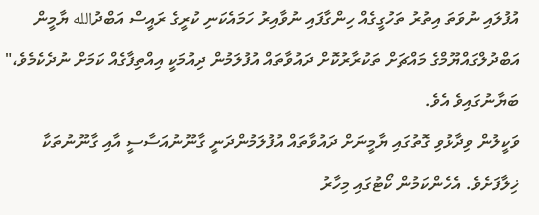އުފުލައި ނުވަތަ އިތުރު ތަހުގީގެއް ހިންގާފައި ނުވާއިރު ހަމައެކަނި ކުރީގެ ރައީސް އަބްދުالله ޔާމީން އަބްދުލްގައްޔޫމްގެ މައްޗަށް ތަކުރާރުކޮށް ދައުވާތައް އުފުލަމުން ދިއުމަކީ އިއްތިފާގެއް ކަމަށް ނުދެކެމެވެ،" ބަޔާނުގައިވެ އެވެ.
ވަކީލުން ވިދާޅުވި ގޮތުގައި ޔާމީނަށް ދައުވާތައް އުފުލަމުންދަނީ ގާނޫނުއަސާސީ އާއި ގާނޫނުތަކާ ޚިލާފަށެވެ. އެހެންކަމުން ކޯޓުގައި މިހާރު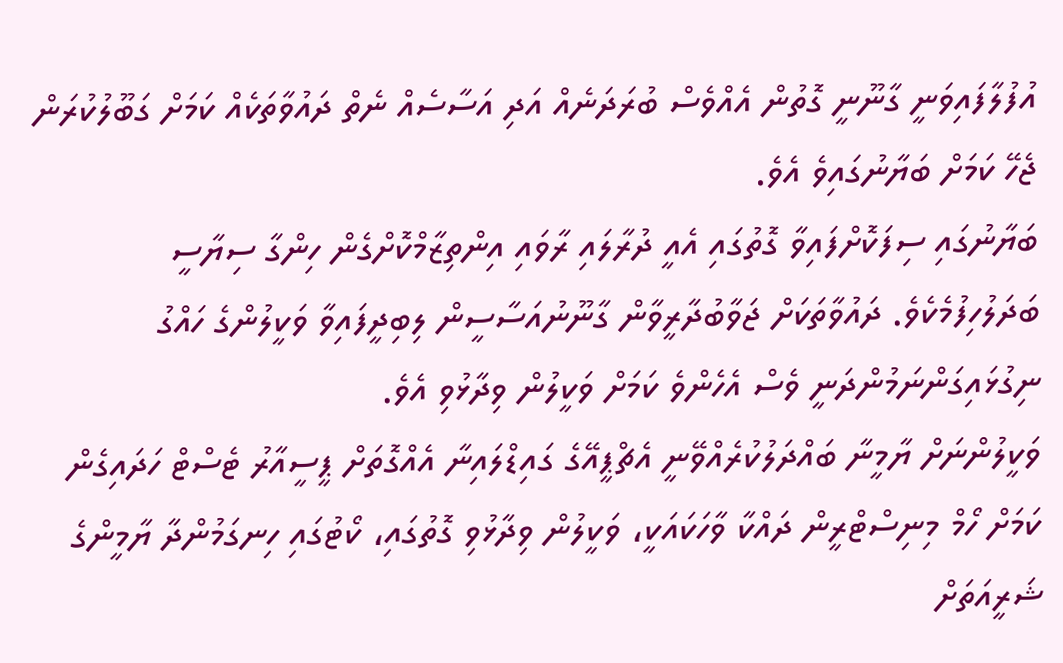އުފުލާފައިވަނީ ގާނޫނީ ގޮތުން އެއްވެސް ބުރަދަނެއް އަދި އަސާސެއް ނެތް ދައުވާތަކެއް ކަމަށް ގަބޫލުކުރަން ޖެހޭ ކަމަށް ބަޔާނުގައިވެ އެވެ.
ބަޔާނުގައި ސިފަކޮށްފައިވާ ގޮތުގައި އެއީ ދުރާލައި ރާވައި އިންތިޒާމްކޮށްގެން ހިންގާ ސިޔާސީ ބަދަލުހިފުމެކެވެ. ދައުވާތަކަށް ޖަވާބުދާރީވާން ގާނޫނުއަސާސީން ލިބިދީފައިވާ ވަކީލުންގެ ހައްގު ނިގުޅައިގަންނަމުންދަނީ ވެސް އެހެންވެ ކަމަށް ވަކީލުން ވިދާޅުވި އެވެ.
ވަކީލުންނަށް ޔާމީނާ ބައްދަލުކުރެއްވޭނީ އެޗްޕީއޭގެ ގައިޑްލައިނާ އެއްގޮތަށް ޕީސީއާރު ޓެސްޓް ހަދައިގެން ކަމަށް ހޯމް މިނިސްޓްރީން ދައްކާ ވާހަކައަކީ، ވަކީލުން ވިދާޅުވި ގޮތުގައި، ކޯޓުގައި ހިނގަމުންދާ ޔާމީންގެ ޝަރީއަތަށް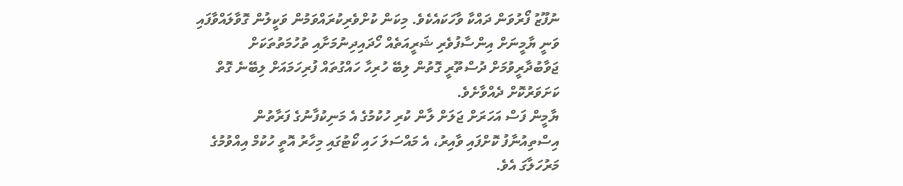ނުފޫޒު ފޯރުވަން ދައްކާ ވާހަކައެކެވެ. މިކަން ކުށްވެރިކުރައްވަމުން ވަކީލުން ގޮވާލައްވާފައި ވަނީ ޔާމީނަށް އިންސާފުވެރި ޝަރީއަތެއް ހޯދައިދިނުމަށާއި ތުހުމަތުތަކަށް ޖަވާބުދާރީވުމަށް ދުސްތޫރީ ގޮތުން ލިބޭ ހުރިހާ ހައްގުތައް ފުރިހަމައަށް ލިބޭނެ ގޮތް ކަށަވަރުކޮށް ދެއްވާށެވެ.
ޔާމީން ފަސް އަހަރަށް ޖަލަށް ލާން ކުރި ހުކުމުގެ އެ މަނިކުފާނުގެ ފަރާތުން އިސްތިއުނާފު ކޮށްފައި ވާއިރު، އެ މައްސަލަ ހައި ކޯޓުގައި މިހާރު އޮތީ ހުކުމް އިއްވުމުގެ މަރުހަލާގަ އެވެ.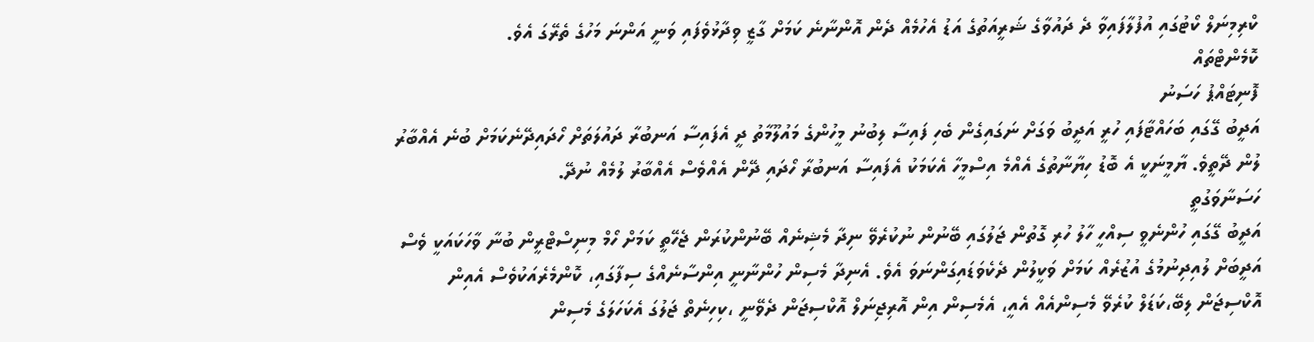ކްރިމިނަލް ކޯޓުގައި އުފުލާފައިވާ ދެ ދައުވާގެ ޝަރީއަތުގެ އަޑު އެހުމެއް ދެން އޮންނާނެ ކަމަށް ގާޒީ ވިދާޅުވެފައި ވަނީ އަންނަ މަހުގެ ތެރޭގަ އެވެ.
ކޮމެންޓްތައް
ފޮނިޓައްޕު ހަސަނު
އަދީބު ގޭގައި ބަހައްޓާފައި ހުރީ އަދީބު ވަގަށް ނަގައިގެން ބެހި ފައިސާ ލިބުނު މީހުންގެ މައުލޫމާތު ދީ އެފައިސާ އަނބުރާ ދައުލަތަށް ހޯދައިދޭނެކަމަށް ބުނެ އެއްބާރު ލުން ދޭތީވެ. ޔާމީނަކީ އެ ބޮޑު ހިޔާނާތުގެ އެއްމެ އިސްމީހާ އެކަމަކު އެފައިސާ އަނބުރާ ހޯދައި ދޭން އެއްވެސް އެއްބާރު ލުމެއް ނުދޭ.
ހަސަނާވަގުތީ
އަދީބު ގޭގައި ހުންނެވީ ސިއްހީ ހާލު ހުރި ގޮތުން ޖަލުގައި ބޭނުން ނުކުރެވޭ ނިދާ މެޝިނެއް ބޭނުންކުރަން ޖެހޭތީ ކަމަށް ހޯމް މިނިސްޓްރީން ބުނާ ވާހަކައަކީ ވެސް އަދީބަށް ލުއިދިނުމުގެ އުޒުރެއް ކަމަށް ވަކީލުން ދެކެވަޑައިގަންނަވަ އެވެ. އެނިދާ މެސިން ހުންނާނީ އިންސާނެއްގެ ސިފާގައި، ކޮންމެރެއަކުވެސް އެއިން އޮކްސިޖަން ލިބޭ،ކަޑަލް ކުރެވޭ މެސިންއެއް އެއީ، އެމެސިން އިން އޮރިޖިނަލް އޮކްސިޖަން ދެވޭނީ ،ކިހިނެތް ޖަލުގަ އެކަހަލަގެ މެސިން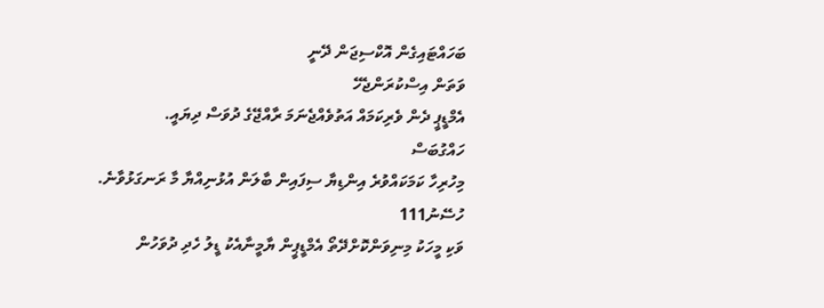ބަހައްޓައިގެން އޮކްސިޖަން ދޭނީ
ވަތަން އިސްކުރަންޖެހޭ
އެމްޑީޕީ ދެން ވެރިކަމައް އަތުވެއްޖެނަމަ ރާއްޖޭގެ ދުވަސް ދިޔައީ.
ހައްގުބަސް
މިހުރިހާ ކަމަކައްވުރެ އިންޑިޔާ ސިފައިން ބާލަން އުޅުނިއްޔާ މާ ރަނގަޅުވާނެ.
ހުސޭނު111
ވަކި މީހަކު މިނިވަންކޮށްދޭތޯ އެމްޑީޕީން ޔާމީނާއެކު ޑީލު ހެދި ދުވަހުން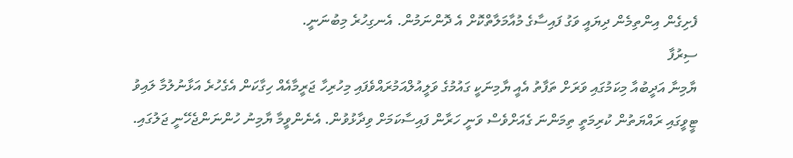ފެށިގެން އިންތިމެން ދިޔައީ ވަގު ފައިސާގެ މުއާމަލާތްކޮށް އެ ދޮންނަމުން. އެނގިހުރެ މިބުނަނީ.
ސިރުފާ
ޔާމިނާ އަދީބުއާ މިކަމުގައި ވަރަށް ތަފާތު އެއީ ޔާމިނަކީ ގައުމުގެ ވަލީއުލްއަމުރައްވެފައި މިހުރިހާ ޖަރީމާއެއް ހިގާކަން އެގެހުރެ އަޅާނުލުމާ ލައިވު ޓީވީގައި ރައްޔަތުން ކުރިމަތީ ތިމަންނަ ގެއަށްވެސް ވަނީ ހަރާން ފައިސާކަމަށް ވިދާޅުވުން. އެނެންވީމާ ޔާމިނު ހުންނަންޖެހޭނީ ޖަލުގައި.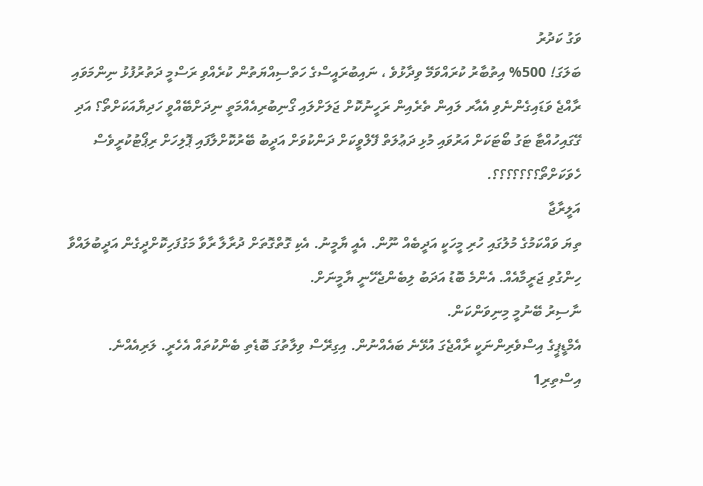ވަގު ކަދުރު
ބަލަގަ! 500% އިތުބާރު ކުރައްވަމޭ ވިދާޅުވެ ، ނައިބުރައީސްގެ ހަތްސިއްޔަތުން ކުރެއްވި ރަސްމީ ދަތުރުފުޅު ނިންމަވައި ރާއްޖެ ވަޑައިގެންނެވި އެއާރ ލައިން ތެރެއިން ރަހީނުކޮށް ޖަލަށްލައި ގޯނިބުރިއެއްމަތީ ނިދަށްބޭއްވީ ހަދިޔާއަކަށްތޯ؟ އަދި ގޭގައިހުއްޓާ ޓަގު ބޯޓަކަށް އަރުވައި މުޅި ދަޢުލަތް ފޭލްވީކަށް ދަންކުވަށް އަދީބު ބޭރުކޮށްލާފައި ޕޮލިހަށް ރިޕޯޓުކުރީވެސް ހެވަކަށްތޯ؟؟؟؟؟؟؟.
އަލީރާޖާ
ތިޔަ ވައްކަމުގެ މުލުގައި ހުރި މީހަކީ އަދީބެއް ނޫން. އެއީ ޔާމީނު. އެކި ގޮތްގޮތަށް ދުރާލާ ރާވާ މަގުފަހިކޮށްދީގެން އަދީބުލައްވާ ހިންގުވި ޖަރީމާއެއް. އެންމެ ބޮޑު އަދަބު ލިބެންޖެހޭނީ ޔާމީނަށް.
ނާސިރު ބޭނުމީ މިނިވަންކަން.
އެމްޑީޕީގެ އިސްވެރިންނަކީ ރާއްޖެގަ އުޅޭނެ ބައެއްނުން. އިގިރޭސް ވިލާތުގަ ބޮޑެތި ބެންކުތައް އެހެރީ. ލަރިއެއްނެ.
އިސްތިރި1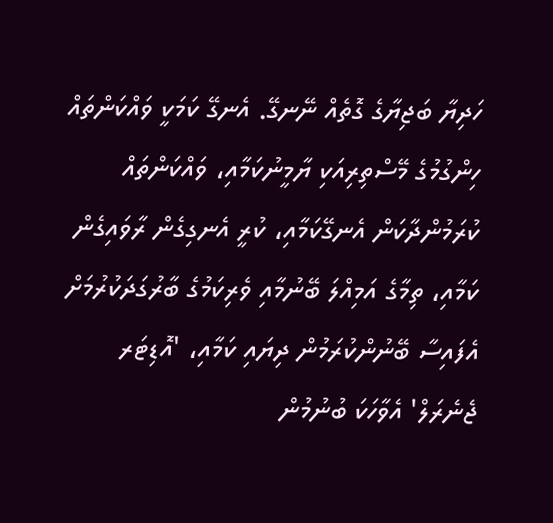ހަދިޔާ ބަޖިޔާގެ ގޮތެއް ނޭނގޭ. އެނގޭ ކަމަކީ ވައްކަންތައް ހިންގުމުގެ މޭސްތިރިއަކި ޔާމީނުކަމާއި، ވައްކަންތައް ކުރަމުންދާކަން އެނގޭކަމާއި، ކުރީ އެނގިގެން ރާވައިގެން ކަމާއި، ތިމާގެ އަމިއްލަ ބޭނުމާއި ވެރިކަމުގެ ބާރުގަދަކުރުމަށް އެފައިސާ ބޭނުންކުރަމުން ދިޔައި ކަމާއި، 'އޮޑިޓަރ ޖެނެރަލް' އެވާހަކަ ބުނުމުން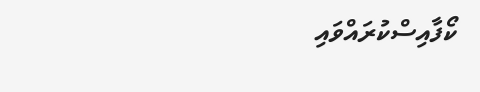ކޯފާއިސްކުރައްވައި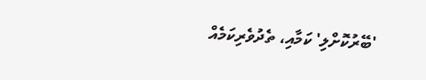'ބޭރުކޮށްލި' ކަމާއި، ތެދުވެރިކަމެއް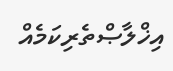އިޚްލާޞްތެރިކަމެއް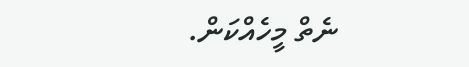ނެތް މީހެއްކަން.